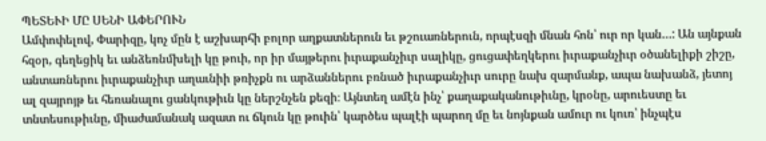ՊԵՏԵՒԻ ՄԸ ՍԵՆԻ ԱՓԵՐՈՒՆ
Ամփոփելով, Փարիզը, կոչ մըն է աշխարհի բոլոր աղքատներուն եւ թշուառներուն, որպէսզի մնան հոն՝ ուր որ կան…: Ան այնքան հզօր, գեղեցիկ եւ անձեռնմխելի կը թուի, որ իր մայթերու իւրաքանչիւր սալիկը, ցուցափեղկերու իւրաքանչիւր օծանելիքի շիշը, անտառներու իւրաքանչիւր աղաւնիի թռիչքն ու արձաններու բռնած իւրաքանչիւր սուրը նախ զարմանք, ապա նախանձ, յետոյ ալ զայրոյթ եւ հեռանալու ցանկութիւն կը ներշնչեն քեզի։ Այնտեղ ամէն ինչ՝ քաղաքականութիւնը, կրօնը, արուեստը եւ տնտեսութիւնը, միաժամանակ ազատ ու ճկուն կը թուին՝ կարծես պալէի պարող մը եւ նոյնքան ամուր ու կուռ՝ ինչպէս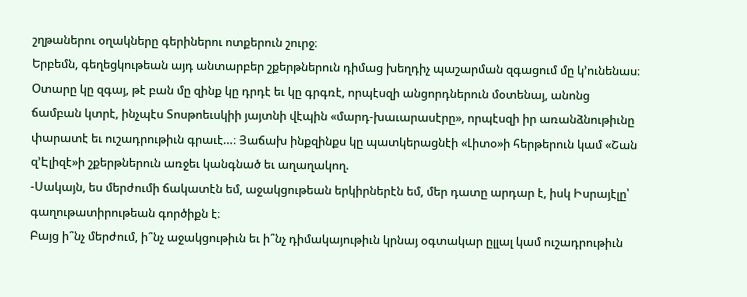շղթաներու օղակները գերիներու ոտքերուն շուրջ։
Երբեմն, գեղեցկութեան այդ անտարբեր շքերթներուն դիմաց խեղդիչ պաշարման զգացում մը կ՚ունենաս։ Օտարը կը զգայ, թէ բան մը զինք կը դրդէ եւ կը գրգռէ, որպէսզի անցորդներուն մօտենայ, անոնց ճամբան կտրէ, ինչպէս Տոսթոեւսկիի յայտնի վէպին «մարդ-խաւարասէրը», որպէսզի իր առանձնութիւնը փարատէ եւ ուշադրութիւն գրաւէ…։ Յաճախ ինքզինքս կը պատկերացնէի «Լիտօ»ի հերթերուն կամ «Շան զ՚Էլիզէ»ի շքերթներուն առջեւ կանգնած եւ աղաղակող.
-Սակայն, ես մերժումի ճակատէն եմ, աջակցութեան երկիրներէն եմ, մեր դատը արդար է, իսկ Իսրայէլը՝ գաղութատիրութեան գործիքն է։
Բայց ի՞նչ մերժում, ի՞նչ աջակցութիւն եւ ի՞նչ դիմակայութիւն կրնայ օգտակար ըլլալ կամ ուշադրութիւն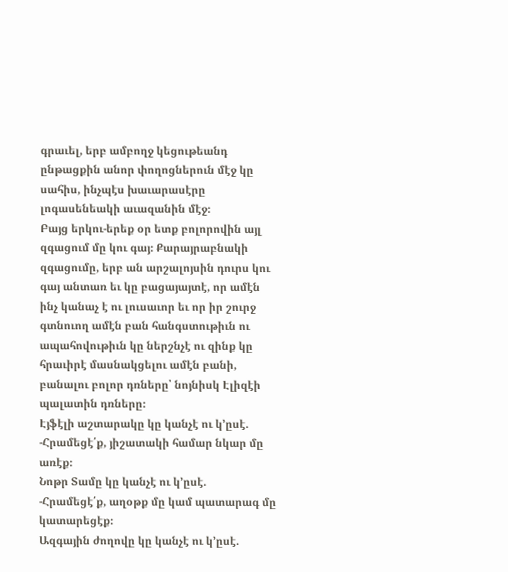գրաւել, երբ ամբողջ կեցութեանդ ընթացքին անոր փողոցներուն մէջ կը սահիս, ինչպէս խաւարասէրը լոգասենեակի աւազանին մէջ։
Բայց երկու-երեք օր ետք բոլորովին այլ զգացում մը կու գայ։ Քարայրաբնակի զգացումը, երբ ան արշալոյսին դուրս կու գայ անտառ եւ կը բացայայտէ, որ ամէն ինչ կանաչ է ու լուսաւոր եւ որ իր շուրջ գտնուող ամէն բան հանգստութիւն ու ապահովութիւն կը ներշնչէ ու զինք կը հրաւիրէ մասնակցելու ամէն բանի, բանալու բոլոր դռները՝ նոյնիսկ Էլիզէի պալատին դռները։
Էյֆէլի աշտարակը կը կանչէ ու կ՚ըսէ.
-Հրամեցէ՛ք, յիշատակի համար նկար մը առէք։
Նոթր Տամը կը կանչէ ու կ՚ըսէ.
-Հրամեցէ՛ք, աղօթք մը կամ պատարագ մը կատարեցէք։
Ազգային ժողովը կը կանչէ ու կ՚ըսէ.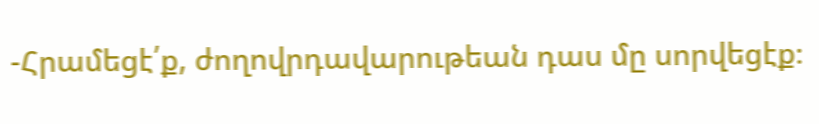-Հրամեցէ՛ք, ժողովրդավարութեան դաս մը սորվեցէք։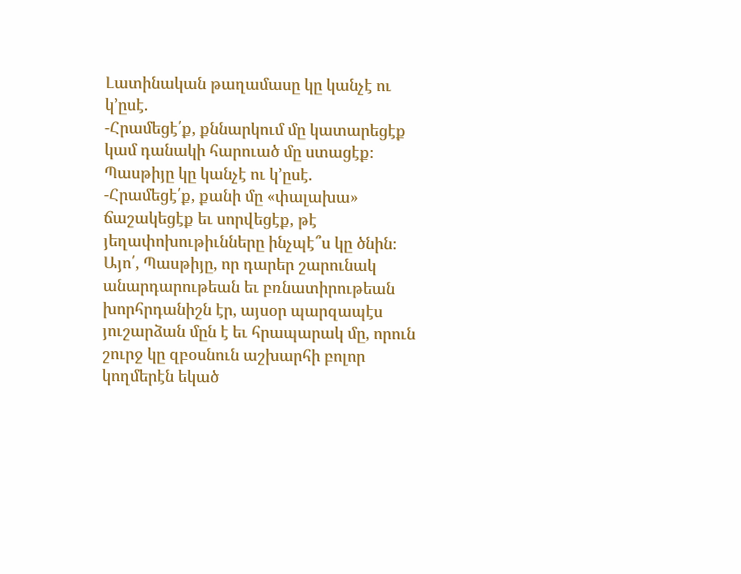Լատինական թաղամասը կը կանչէ ու կ՚ըսէ.
-Հրամեցէ՛ք, քննարկում մը կատարեցէք կամ դանակի հարուած մը ստացէք։
Պասթիյը կը կանչէ ու կ՚ըսէ.
-Հրամեցէ՛ք, քանի մը «փալախա» ճաշակեցէք եւ սորվեցէք, թէ յեղափոխութիւնները ինչպէ՞ս կը ծնին։
Այո՛, Պասթիյը, որ դարեր շարունակ անարդարութեան եւ բռնատիրութեան խորհրդանիշն էր, այսօր պարզապէս յուշարձան մըն է եւ հրապարակ մը, որուն շուրջ կը զբօսնուն աշխարհի բոլոր կողմերէն եկած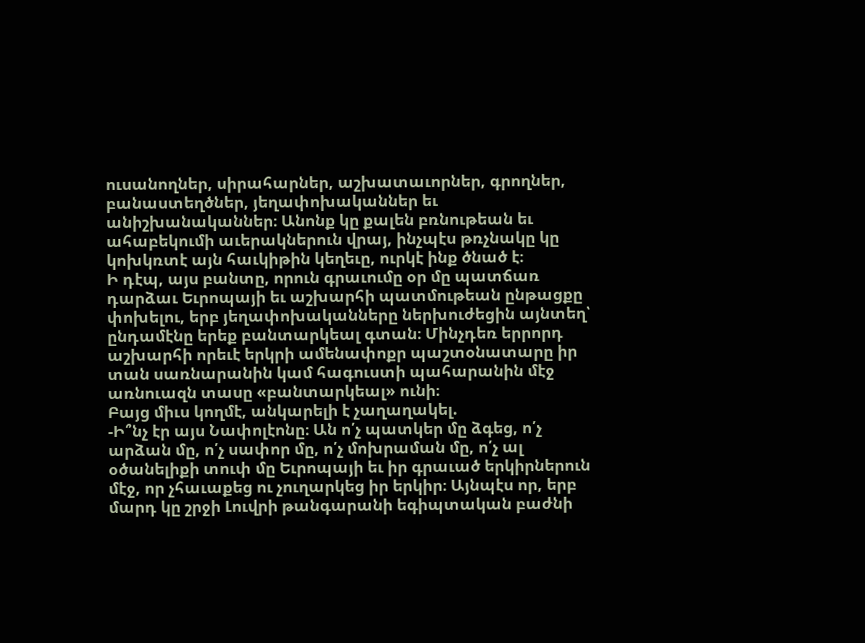ուսանողներ, սիրահարներ, աշխատաւորներ, գրողներ, բանաստեղծներ, յեղափոխականներ եւ անիշխանականներ։ Անոնք կը քալեն բռնութեան եւ ահաբեկումի աւերակներուն վրայ, ինչպէս թռչնակը կը կոխկռտէ այն հաւկիթին կեղեւը, ուրկէ ինք ծնած է։
Ի դէպ, այս բանտը, որուն գրաւումը օր մը պատճառ դարձաւ Եւրոպայի եւ աշխարհի պատմութեան ընթացքը փոխելու, երբ յեղափոխականները ներխուժեցին այնտեղ՝ ընդամէնը երեք բանտարկեալ գտան։ Մինչդեռ երրորդ աշխարհի որեւէ երկրի ամենափոքր պաշտօնատարը իր տան սառնարանին կամ հագուստի պահարանին մէջ առնուազն տասը «բանտարկեալ» ունի։
Բայց միւս կողմէ, անկարելի է չաղաղակել.
-Ի՞նչ էր այս Նափոլէոնը։ Ան ո՛չ պատկեր մը ձգեց, ո՛չ արձան մը, ո՛չ սափոր մը, ո՛չ մոխրաման մը, ո՛չ ալ օծանելիքի տուփ մը Եւրոպայի եւ իր գրաւած երկիրներուն մէջ, որ չհաւաքեց ու չուղարկեց իր երկիր։ Այնպէս որ, երբ մարդ կը շրջի Լուվրի թանգարանի եգիպտական բաժնի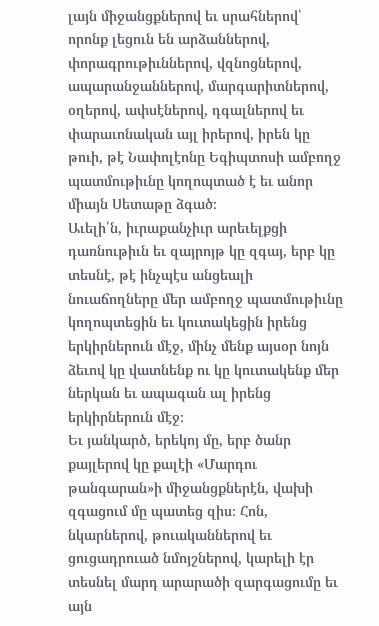լայն միջանցքներով եւ սրահներով՝ որոնք լեցուն են արձաններով, փորագրութիւններով, վզնոցներով, ապարանջաններով, մարգարիտներով, օղերով, ափսէներով, դգալներով եւ փարաւոնական այլ իրերով, իրեն կը թուի, թէ Նափոլէոնը Եգիպտոսի ամբողջ պատմութիւնը կողոպտած է եւ անոր միայն Սետաթը ձգած։
Աւելի՛ն, իւրաքանչիւր արեւելքցի դառնութիւն եւ զայրոյթ կը զգայ, երբ կը տեսնէ, թէ ինչպէս անցեալի նուաճողները մեր ամբողջ պատմութիւնը կողոպտեցին եւ կուտակեցին իրենց երկիրներուն մէջ, մինչ մենք այսօր նոյն ձեւով կը վատնենք ու կը կուտակենք մեր ներկան եւ ապագան ալ իրենց երկիրներուն մէջ։
Եւ յանկարծ, երեկոյ մը, երբ ծանր քայլերով կը քալէի «Մարդու թանգարան»ի միջանցքներէն, վախի զգացում մը պատեց զիս։ Հոն, նկարներով, թուականներով եւ ցուցադրուած նմոյշներով, կարելի էր տեսնել մարդ արարածի զարգացումը եւ այն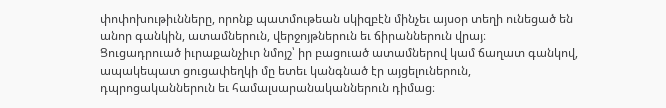փոփոխութիւնները, որոնք պատմութեան սկիզբէն մինչեւ այսօր տեղի ունեցած են անոր գանկին, ատամներուն, վերջոյթներուն եւ ճիրաններուն վրայ։
Ցուցադրուած իւրաքանչիւր նմոյշ՝ իր բացուած ատամներով կամ ճաղատ գանկով, ապակեպատ ցուցափեղկի մը ետեւ կանգնած էր այցելուներուն, դպրոցականներուն եւ համալսարանականներուն դիմաց։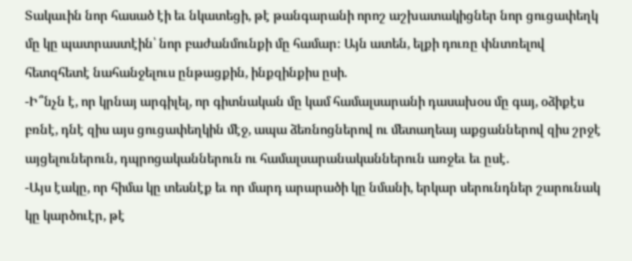Տակաւին նոր հասած էի եւ նկատեցի, թէ թանգարանի որոշ աշխատակիցներ նոր ցուցափեղկ մը կը պատրաստէին՝ նոր բաժանմունքի մը համար։ Այն ատեն, ելքի դուռը փնտռելով հետզհետէ նահանջելուս ընթացքին, ինքզինքիս ըսի.
-Ի՞նչն է, որ կրնայ արգիլել, որ գիտնական մը կամ համալսարանի դասախօս մը գայ, օձիքէս բռնէ, դնէ զիս այս ցուցափեղկին մէջ, ապա ձեռնոցներով ու մետաղեայ աքցաններով զիս շրջէ այցելուներուն, դպրոցականներուն ու համալսարանականներուն առջեւ եւ ըսէ.
-Այս էակը, որ հիմա կը տեսնէք եւ որ մարդ արարածի կը նմանի, երկար սերունդներ շարունակ կը կարծուէր, թէ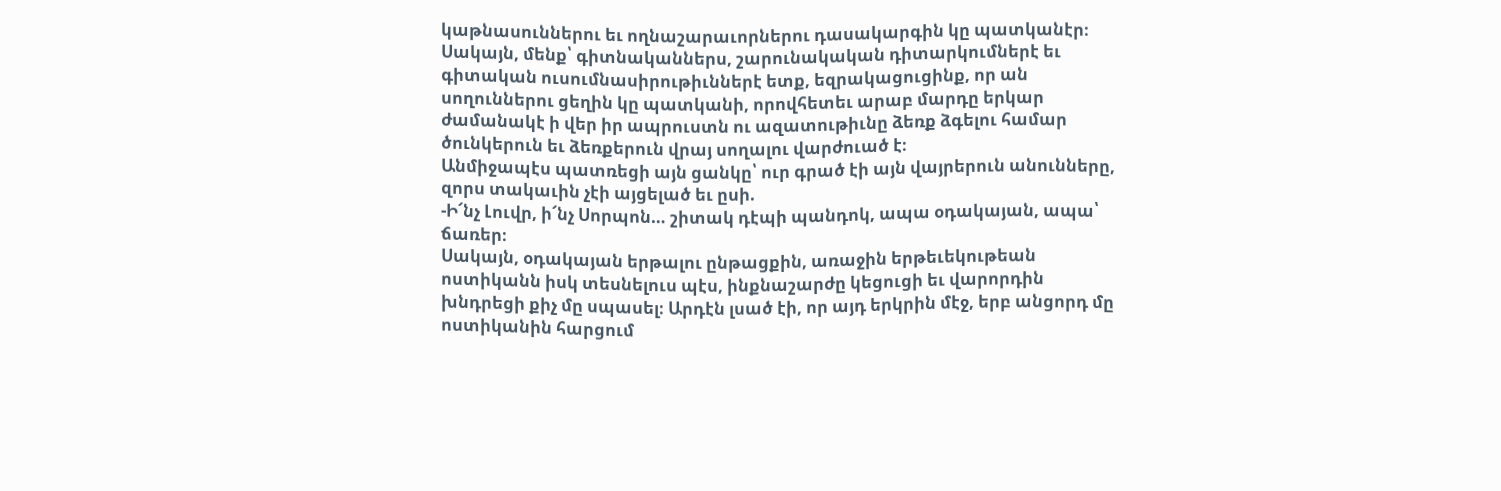կաթնասուններու եւ ողնաշարաւորներու դասակարգին կը պատկանէր։ Սակայն, մենք՝ գիտնականներս, շարունակական դիտարկումներէ եւ գիտական ուսումնասիրութիւններէ ետք, եզրակացուցինք, որ ան սողուններու ցեղին կը պատկանի, որովհետեւ արաբ մարդը երկար ժամանակէ ի վեր իր ապրուստն ու ազատութիւնը ձեռք ձգելու համար ծունկերուն եւ ձեռքերուն վրայ սողալու վարժուած է։
Անմիջապէս պատռեցի այն ցանկը՝ ուր գրած էի այն վայրերուն անունները, զորս տակաւին չէի այցելած եւ ըսի.
-Ի՜նչ Լուվր, ի՜նչ Սորպոն… շիտակ դէպի պանդոկ, ապա օդակայան, ապա՝ ճառեր։
Սակայն, օդակայան երթալու ընթացքին, առաջին երթեւեկութեան ոստիկանն իսկ տեսնելուս պէս, ինքնաշարժը կեցուցի եւ վարորդին խնդրեցի քիչ մը սպասել։ Արդէն լսած էի, որ այդ երկրին մէջ, երբ անցորդ մը ոստիկանին հարցում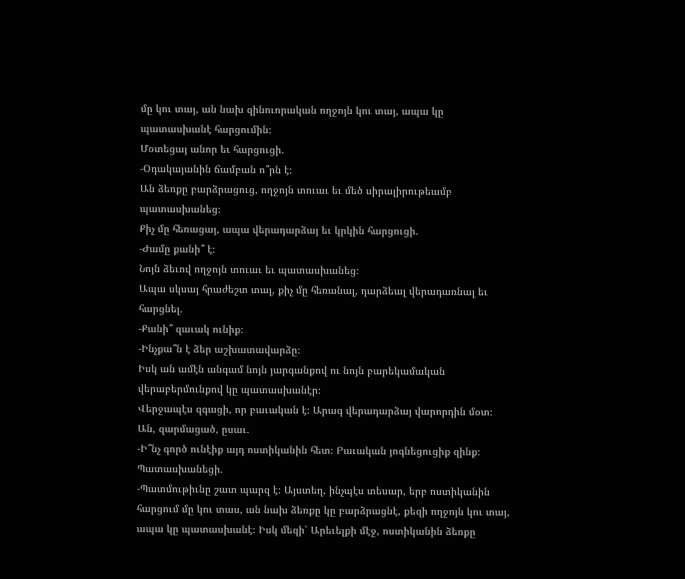մը կու տայ, ան նախ զինուորական ողջոյն կու տայ, ապա կը պատասխանէ հարցումին։
Մօտեցայ անոր եւ հարցուցի.
-Օդակայանին ճամբան ո՞րն է։
Ան ձեռքը բարձրացուց, ողջոյն տուաւ եւ մեծ սիրալիրութեամբ պատասխանեց։
Քիչ մը հեռացայ, ապա վերադարձայ եւ կրկին հարցուցի.
-Ժամը քանի՞ է։
Նոյն ձեւով ողջոյն տուաւ եւ պատասխանեց։
Ապա սկսայ հրաժեշտ տալ, քիչ մը հեռանալ, դարձեալ վերադառնալ եւ հարցնել.
-Քանի՞ զաւակ ունիք։
-Ինչքա՞ն է ձեր աշխատավարձը։
Իսկ ան ամէն անգամ նոյն յարգանքով ու նոյն բարեկամական վերաբերմունքով կը պատասխանէր։
Վերջապէս զգացի, որ բաւական է։ Արագ վերադարձայ վարորդին մօտ։ Ան, զարմացած, ըսաւ.
-Ի՞նչ գործ ունէիք այդ ոստիկանին հետ։ Բաւական յոգնեցուցիք զինք։
Պատասխանեցի.
-Պատմութիւնը շատ պարզ է։ Այստեղ, ինչպէս տեսար, երբ ոստիկանին հարցում մը կու տաս, ան նախ ձեռքը կը բարձրացնէ, քեզի ողջոյն կու տայ, ապա կը պատասխանէ։ Իսկ մեզի՝ Արեւելքի մէջ, ոստիկանին ձեռքը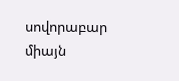սովորաբար միայն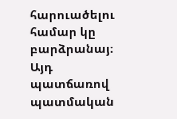հարուածելու համար կը բարձրանայ։ Այդ պատճառով պատմական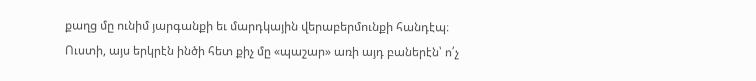քաղց մը ունիմ յարգանքի եւ մարդկային վերաբերմունքի հանդէպ։ Ուստի, այս երկրէն ինծի հետ քիչ մը «պաշար» առի այդ բաներէն՝ ո՛չ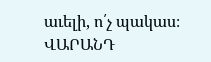աւելի, ո՛չ պակաս։
ՎԱՐԱՆԴ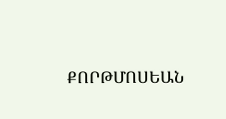ՔՈՐԹՄՈՍԵԱՆ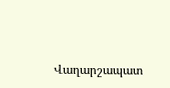Վաղարշապատ